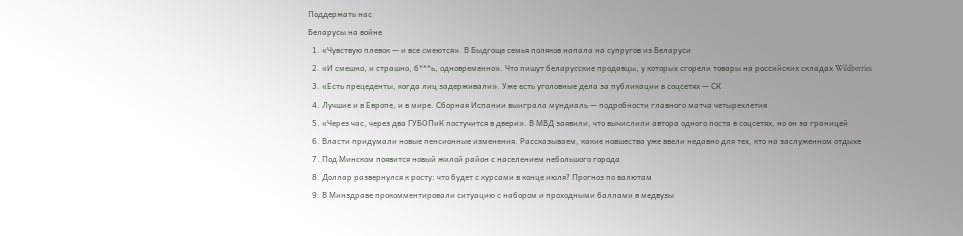Поддержать нас
Беларусы на войне
  1. «Чувствую плевок — и все смеются». В Быдгоще семья поляков напала на супругов из Беларуси
  2. «И смешно, и страшно, б***ь, одновременно». Что пишут беларусские продавцы, у которых сгорели товары на российских складах Wildberries
  3. «Есть прецеденты, когда лиц задерживали». Уже есть уголовные дела за публикации в соцсетях — СК
  4. Лучшие и в Европе, и в мире. Сборная Испании выиграла мундиаль — подробности главного матча четырехлетия
  5. «Через час, через два ГУБОПиК постучится в двери». В МВД заявили, что вычислили автора одного поста в соцсетях, но он за границей
  6. Власти придумали новые пенсионные изменения. Рассказываем, какие новшества уже ввели недавно для тех, кто на заслуженном отдыхе
  7. Под Минском появится новый жилой район с населением небольшого города
  8. Доллар развернулся к росту: что будет с курсами в конце июля? Прогноз по валютам
  9. В Минздраве прокомментировали ситуацию с набором и проходными баллами в медвузы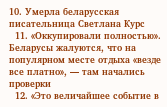10. Умерла беларусская писательница Светлана Курс
  11. «Оккупировали полностью». Беларусы жалуются, что на популярном месте отдыха «везде все платно», — там начались проверки
  12. «Это величайшее событие в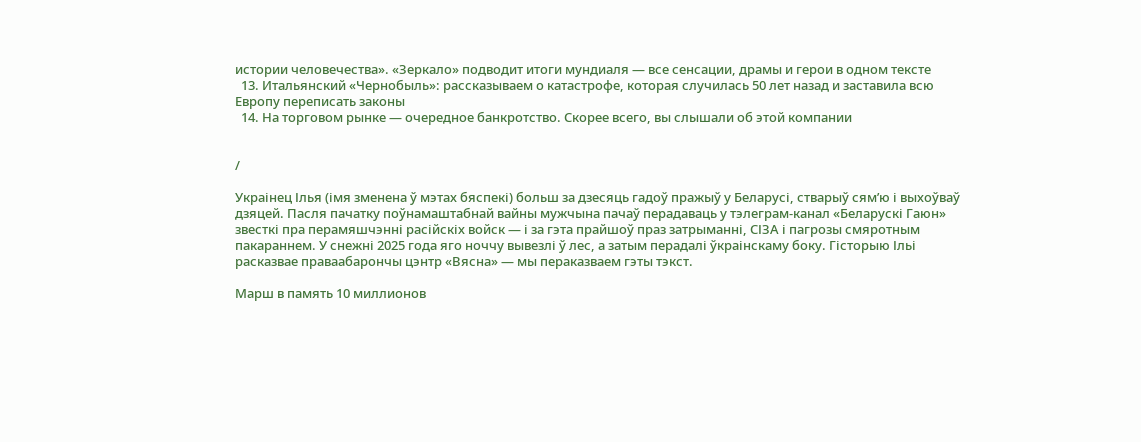истории человечества». «Зеркало» подводит итоги мундиаля — все сенсации, драмы и герои в одном тексте
  13. Итальянский «Чернобыль»: рассказываем о катастрофе, которая случилась 50 лет назад и заставила всю Европу переписать законы
  14. На торговом рынке — очередное банкротство. Скорее всего, вы слышали об этой компании


/

Украінец Ілья (імя зменена ў мэтах бяспекі) больш за дзесяць гадоў пражыў у Беларусі, стварыў сям’ю і выхоўваў дзяцей. Пасля пачатку поўнамаштабнай вайны мужчына пачаў перадаваць у тэлеграм-канал «Беларускі Гаюн» звесткі пра перамяшчэнні расійскіх войск — і за гэта прайшоў праз затрыманні, СІЗА і пагрозы смяротным пакараннем. У снежні 2025 года яго ноччу вывезлі ў лес, а затым перадалі ўкраінскаму боку. Гісторыю Ільі расказвае праваабарончы цэнтр «Вясна» — мы пераказваем гэты тэкст.

Марш в память 10 миллионов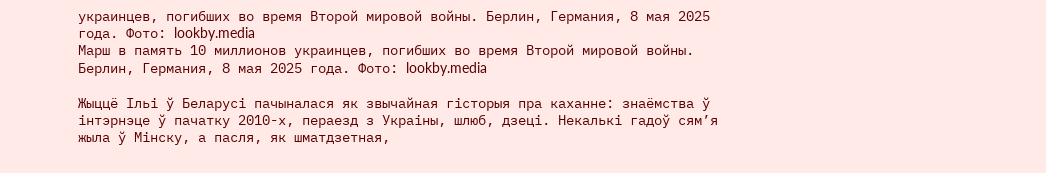украинцев, погибших во время Второй мировой войны. Берлин, Германия, 8 мая 2025 года. Фото: lookby.media
Марш в память 10 миллионов украинцев, погибших во время Второй мировой войны. Берлин, Германия, 8 мая 2025 года. Фото: lookby.media

Жыццё Ільі ў Беларусі пачыналася як звычайная гісторыя пра каханне: знаёмства ў інтэрнэце ў пачатку 2010-х, пераезд з Украіны, шлюб, дзеці. Некалькі гадоў сям’я жыла ў Мінску, а пасля, як шматдзетная,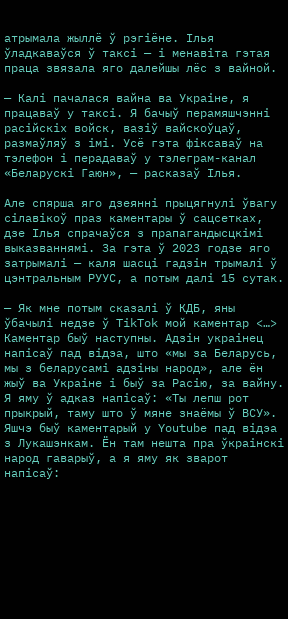атрымала жыллё ў рэгіёне. Ілья ўладкаваўся ў таксі — і менавіта гэтая праца звязала яго далейшы лёс з вайной.

— Калі пачалася вайна ва Украіне, я працаваў у таксі. Я бачыў перамяшчэнні расійскіх войск, вазіў вайскоўцаў, размаўляў з імі. Усё гэта фіксаваў на тэлефон і перадаваў у тэлеграм-канал «Беларускі Гаюн», — расказаў Ілья.

Але спярша яго дзеянні прыцягнулі ўвагу сілавікоў праз каментары ў сацсетках, дзе Ілья спрачаўся з прапагандысцкімі выказваннямі. За гэта ў 2023 годзе яго затрымалі — каля шасці гадзін трымалі ў цэнтральным РУУС, а потым далі 15 сутак.

— Як мне потым сказалі ў КДБ, яны ўбачылі недзе ў TikTok мой каментар <…> Каментар быў наступны. Адзін украінец напісаў пад відэа, што «мы за Беларусь, мы з беларусамі адзіны народ», але ён жыў ва Украіне і быў за Расію, за вайну. Я яму ў адказ напісаў: «Ты лепш рот прыкрый, таму што ў мяне знаёмы ў ВСУ». Яшчэ быў каментарый у Youtube пад відэа з Лукашэнкам. Ён там нешта пра ўкраінскі народ гаварыў, а я яму як зварот напісаў: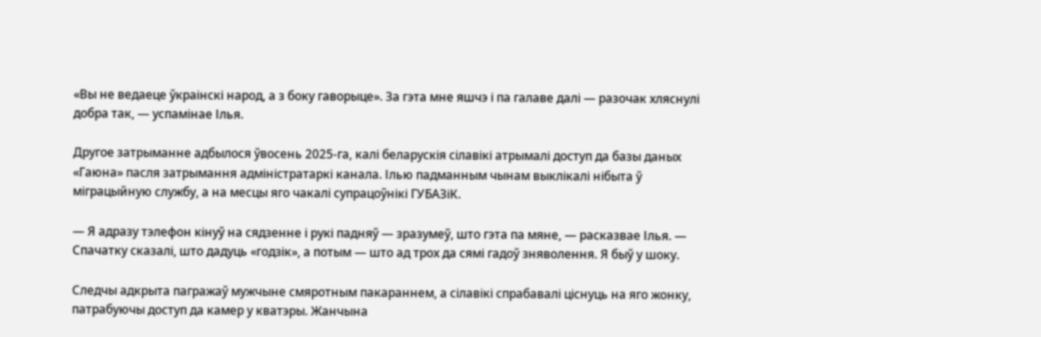«Вы не ведаеце ўкраінскі народ, а з боку гаворыце». За гэта мне яшчэ і па галаве далі — разочак хляснулі добра так, — успамінае Ілья.

Другое затрыманне адбылося ўвосень 2025-га, калі беларускія сілавікі атрымалі доступ да базы даных «Гаюна» пасля затрымання адміністратаркі канала. Ілью падманным чынам выклікалі нібыта ў міграцыйную службу, а на месцы яго чакалі супрацоўнікі ГУБАЗіК.

— Я адразу тэлефон кінуў на сядзенне і рукі падняў — зразумеў, што гэта па мяне, — расказвае Ілья. — Спачатку сказалі, што дадуць «годзік», а потым — што ад трох да сямі гадоў зняволення. Я быў у шоку.

Следчы адкрыта пагражаў мужчыне смяротным пакараннем, а сілавікі спрабавалі ціснуць на яго жонку, патрабуючы доступ да камер у кватэры. Жанчына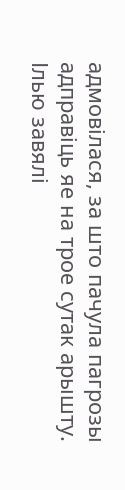адмовілася, за што пачула пагрозы адправіць яе на трое сутак арышту. Ілью завялі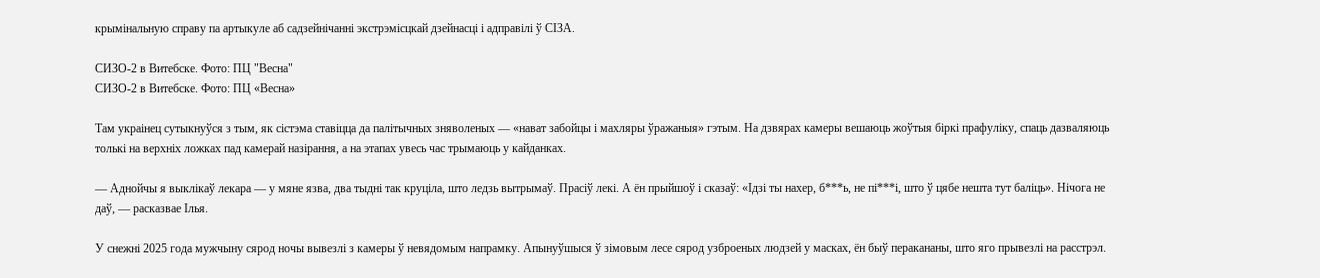крымінальную справу па артыкуле аб садзейнічанні экстрэмісцкай дзейнасці і адправілі ў СІЗА.

СИЗО-2 в Витебске. Фото: ПЦ "Весна"
СИЗО-2 в Витебске. Фото: ПЦ «Весна»

Там украінец сутыкнуўся з тым, як сістэма ставіцца да палітычных зняволеных — «нават забойцы і махляры ўражаныя» гэтым. На дзвярах камеры вешаюць жоўтыя біркі прафуліку, спаць дазваляюць толькі на верхніх ложках пад камерай назірання, а на этапах увесь час трымаюць у кайданках.

— Аднойчы я выклікаў лекара — у мяне язва, два тыдні так круціла, што ледзь вытрымаў. Прасіў лекі. А ён прыйшоў і сказаў: «Ідзі ты нахер, б***ь, не пі***і, што ў цябе нешта тут баліць». Нічога не даў, — расказвае Ілья.

У снежні 2025 года мужчыну сярод ночы вывезлі з камеры ў невядомым напрамку. Апынуўшыся ў зімовым лесе сярод узброеных людзей у масках, ён быў перакананы, што яго прывезлі на расстрэл.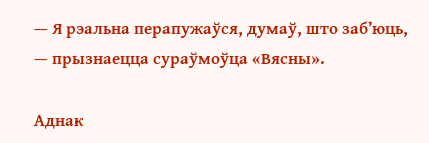— Я рэальна перапужаўся, думаў, што заб’юць, — прызнаецца сураўмоўца «Вясны».

Аднак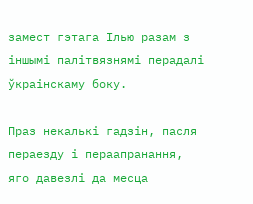замест гэтага Ілью разам з іншымі палітвязнямі перадалі ўкраінскаму боку.

Праз некалькі гадзін, пасля пераезду і пераапранання, яго давезлі да месца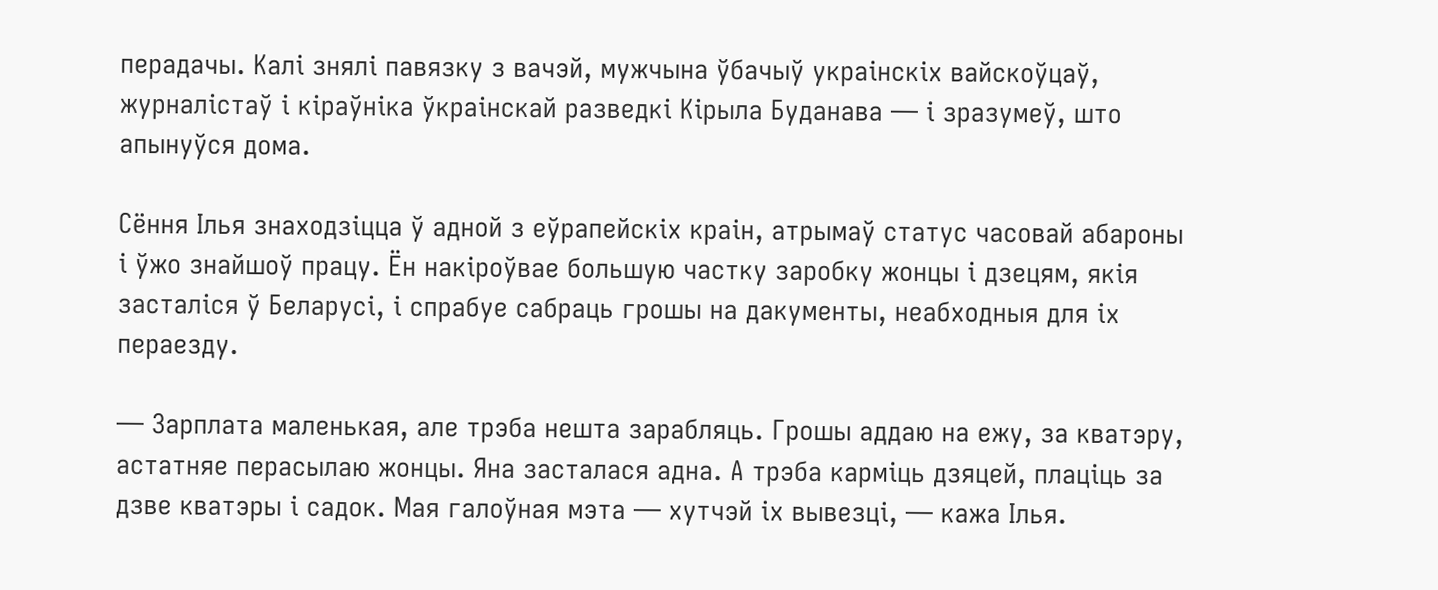перадачы. Калі знялі павязку з вачэй, мужчына ўбачыў украінскіх вайскоўцаў, журналістаў і кіраўніка ўкраінскай разведкі Кірыла Буданава — і зразумеў, што апынуўся дома.

Сёння Ілья знаходзіцца ў адной з еўрапейскіх краін, атрымаў статус часовай абароны і ўжо знайшоў працу. Ён накіроўвае большую частку заробку жонцы і дзецям, якія засталіся ў Беларусі, і спрабуе сабраць грошы на дакументы, неабходныя для іх пераезду.

— Зарплата маленькая, але трэба нешта зарабляць. Грошы аддаю на ежу, за кватэру, астатняе перасылаю жонцы. Яна засталася адна. А трэба карміць дзяцей, плаціць за дзве кватэры і садок. Мая галоўная мэта — хутчэй іх вывезці, — кажа Ілья.